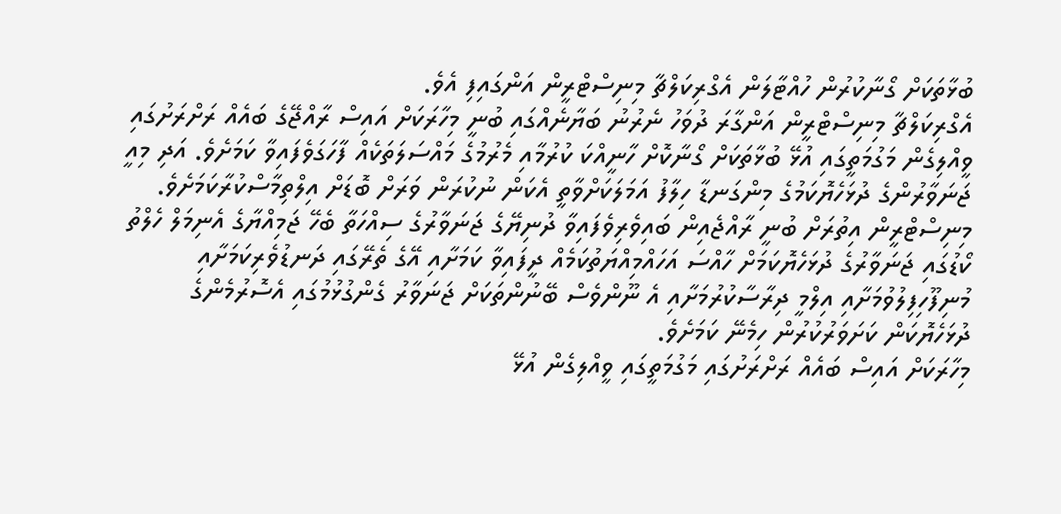ބުޅާތަކަށް ގޯނާކުރުން ހުއްޓާލަން އެގްރިކަލްޗާ މިނިސްޓްރީން އަންގައިފި އެވެ.
އެގްރިކަލްޗާ މިނިސްޓްރީން އަންގާރަ ދުވަހު ނެރުނު ބަޔާނެއްގައި ބުނީ މިހާރަކަށް އައިސް ރާއްޖޭގެ ބައެއް ރަށްރަށުގައި ވީއްލިގެން މަގުމަތީގައި އުޅޭ ބުޅާތަކަށް ގޯނާކޮށް ހާނީއްކަ ކުރުމާއި މެރުމުގެ މައްސަލަތަކެއް ފާހަގަވެފައިވާ ކަމަށެވެ. އަދި މިއީ ޖަނަވާރުންގެ ދުޅަހެޔޮކަމުގެ މިންގަނޑާ ހިލާފު އަމަލަކަށްވާތީ އެކަން ނުކުރަން ވަރަށް ބޮޑަށް އިލްތިމާސްކުރާކަމަށެވެ.
މިނިސްޓްރީން އިތުރަށް ބުނީ ރާއްޖެއިން ބައިވެރިވެފައިވާ ދުނިޔޭގެ ޖަނަވާރުގެ ސިއްހަތާ ބެހޭ ޖަމިއްޔާގެ އެނިމަލް ހެލްތު ކޯޑުގައި ޖަނަވާރުގެ ދުޅަހެޔޮކަމަށް ހާއްސަ އަހައްމިއްޔަތުކަމެއް ދީފައިވާ ކަމަށާއި އޭގެ ތެރޭގައި ދަނޑުވެރިކަމަށާއި މުނިފޫހިފިލުވުމަށާއި އިލްމީ ދިރާސާކުރުމަށާއި އެ ނޫންވެސް ބޭނުންތަކަށް ޖަނަވާރު ގެންގުޅުމުގައި އެސޮރުމެންގެ ދުޅަހެޔޮކަން ކަށަވަރުކުރުން ހިމެނޭ ކަމަށެވެ.
މިހާރަކަށް އައިސް ބައެއް ރަށްރަށުގައި މަގުމަތީގައި ވީއްލިގެން އުޅޭ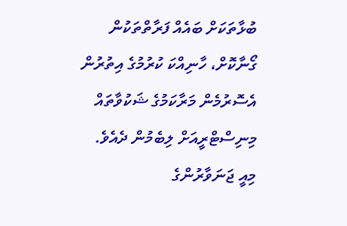ބުޅާތަކަށް ބައެއް ފަރާތްތަކުން ގޯނާކޮށް، ހާނިއްކަ ކުރުމުގެ އިތުރުން އެސޮރުމެން މަރާކަމުގެ ޝަކުވާތައް މިނިސްޓްރީއަށް ލިބެމުން ދެއެވެ. މިއީ ޖަނަވާރުންގެ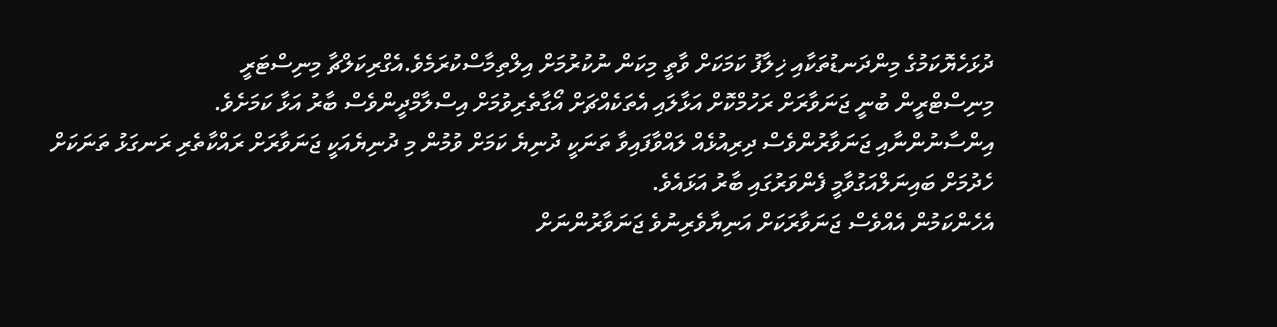ދުޅަހެޔޮކަމުގެ މިންދަނޑުތަކާއި ޚިލާފު ކަމަކަށް ވާތީ މިކަން ނުކުރުމަށް އިލްތިމާސްކުރަމެވެ.އެގްރިކަލްޗާ މިނިސްޓަރީ
މިނިސްޓްރީން ބުނީ ޖަނަވާރަށް ރަހުމްކޮށް އަޅާލައި އެތަކެއްޗަށް އޯގާތެރިވުމަށް އިސްލާމްދީންވެސް ބާރު އަޅާ ކަމަށެވެ.
އިންސާނުންނާއި ޖަނަވާރުންވެސް ދިރިއުޅެއް ލައްވާފައިވާ ތަނަކީ ދުނިޔެ ކަމަށް ވުމުން މި ދުނިޔެއަކީ ޖަނަވާރަށް ރައްކާތެރި ރަނގަޅު ތަނަކަށް ހެދުމަށް ބައިނަލްއަގުވާމީ ފެންވަރުގައި ބާރު އަޅައެވެ.
އެހެންކަމުން އެއްވެސް ޖަނަވާރަކަށް އަނިޔާވެރިނުވެ ޖަނަވާރުންނަށް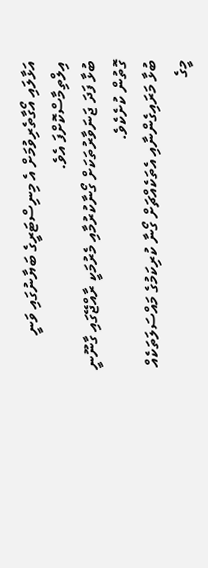އަޅާލައި އޯގާތެރިވުމަށް އެ މިނިސްޓަރީގެ ބަޔާނުގައި ވަނީ އިލްތިމާސްކޮށްފަ އެވެ.
ބުޅާ ފަދަ ޖަނަވާރުތަކަށް ގޯނާކުރުމާއި މެރުމަކީ ރާއްޖޭގައި ގާނޫނީ ގޮތުން ކުށެކެވެ.
ބުޅާ މަރައިގެންނާއި އެތަކެއްޗަށް ގޯނާ ކުރިކަމުގެ މައްސަލަތަކެއް މީގެ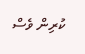ކުރިން ވެސް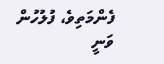ފެންމަތިވެ، ފުލުހުން ވަނީ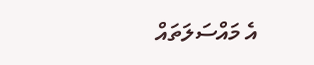އެ މައްސަލަތައް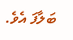ބަލާފަ އެވެ.